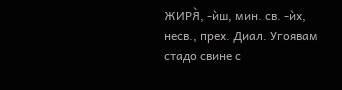ЖИРЯ̀, -ѝш, мин. св. -ѝх, несв., прех. Диал. Угоявам стадо свине с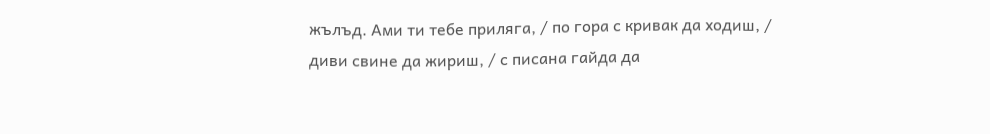жълъд. Ами ти тебе приляга, / по гора с кривак да ходиш, / диви свине да жириш, / с писана гайда да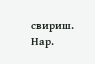свириш. Нар.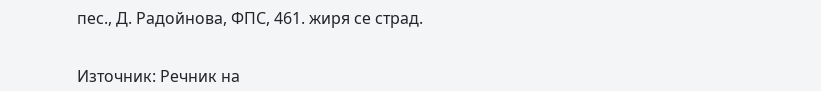пес., Д. Радойнова, ФПС, 461. жиря се страд.


Източник: Речник на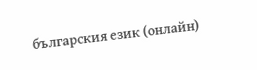българския език (онлайн)